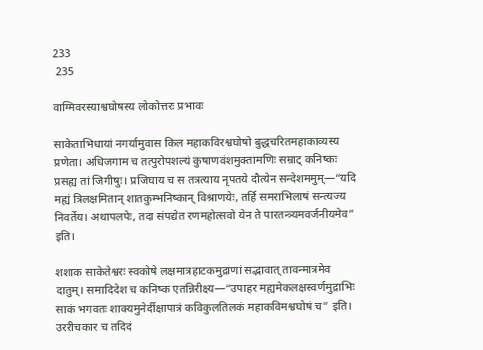233
 235

वाग्मिवरस्याश्वघोषस्य लोकोत्तरः प्रभावः

साकेताभिधायां नगर्यामुवास किल महाकविरश्वघोषो बुद्धचरितमहाकाव्यस्य प्रणेता। अधिजगाम च तत्पुरोपशल्यं कुषाणवंशमुक्तामणिः सम्राट् कनिष्कः प्रसह्य तां जिगीषुः। प्रजिघाय च स तत्रत्याय नृपतये दौत्येन सन्देशममुम्—“यदि मह्यं त्रिलक्षमितान् शातकुम्भनिष्कान् विश्राणयेः, तर्हि समराभिलाषं सन्त्यज्य निवर्तेय। अथापलपेः, तदा संपद्येत रणमहोत्सवो येन ते पारतन्त्र्यमवर्जनीयमेव” इति।

शशाक साकेतेश्वरः स्वकोषे लक्षमात्रहाटकमुद्राणां सद्भावात् तावन्मात्रमेव दातुम्। समादिदेश च कनिष्क एतन्निरीक्ष्य—“उपाहर मह्यमेकलक्षस्वर्णमुद्राभिः साकं भगवतः शाक्यमुनेर्दीक्षापात्रं कविकुलतिलकं महाकविमश्वघोषं च” इति। उररीचकार च तदिदं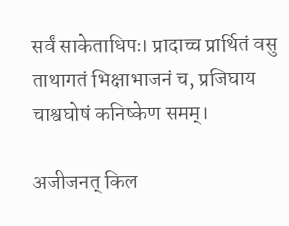सर्वं साकेताधिपः। प्रादाच्च प्रार्थितं वसु ताथागतं भिक्षाभाजनं च, प्रजिघाय चाश्वघोषं कनिष्केण समम्।

अजीजनत् किल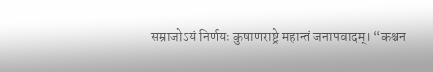सम्राजोऽयं निर्णयः कुषाणराष्ट्रे महान्तं जनापवादम्। “कश्चन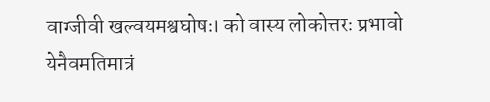वाग्जीवी खल्वयमश्वघोषः। को वास्य लोकोत्तरः प्रभावो येनैवमतिमात्रं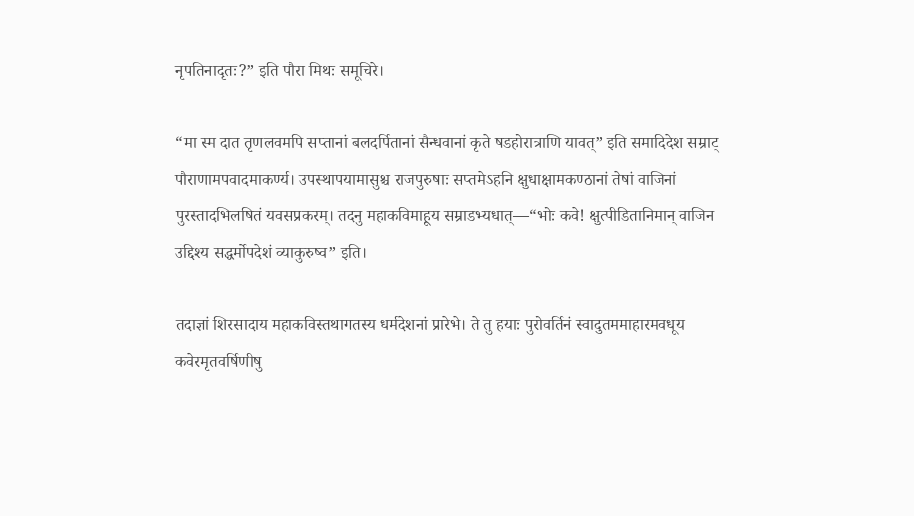नृपतिनादृतः?” इति पौरा मिथः समूचिरे।

“मा स्म दात तृणलवमपि सप्तानां बलदर्पितानां सैन्धवानां कृते षडहोरात्राणि यावत्” इति समादिदेश सम्राट् पौराणामपवादमाकर्ण्य। उपस्थापयामासुश्च राजपुरुषाः सप्तमेऽहनि क्षुधाक्षामकण्ठानां तेषां वाजिनां पुरस्तादभिलषितं यवसप्रकरम्। तदनु महाकविमाहूय सम्राडभ्यधात्—“भोः कवे! क्षुत्पीडितानिमान् वाजिन उद्दिश्य सद्धर्मोपदेशं व्याकुरुष्व” इति।

तदाज्ञां शिरसादाय महाकविस्तथागतस्य धर्मदेशनां प्रारेभे। ते तु हयाः पुरोवर्तिनं स्वादुतममाहारमवधूय कवेरमृतवर्षिणीषु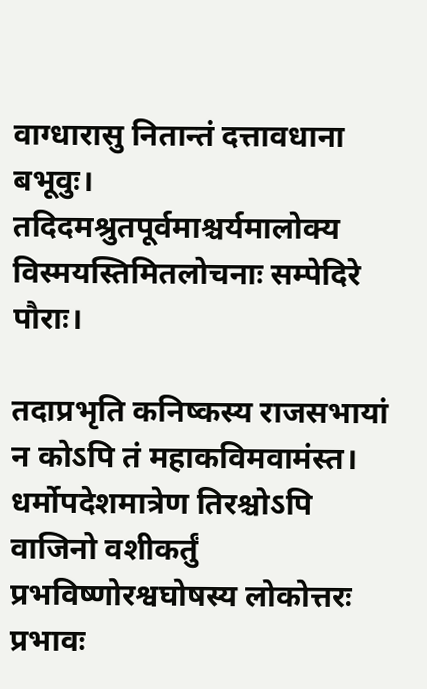वाग्धारासु नितान्तं दत्तावधाना बभूवुः। तदिदमश्रुतपूर्वमाश्चर्यमालोक्य विस्मयस्तिमितलोचनाः सम्पेदिरे पौराः।

तदाप्रभृति कनिष्कस्य राजसभायां न कोऽपि तं महाकविमवामंस्त। धर्मोपदेशमात्रेण तिरश्चोऽपि वाजिनो वशीकर्तुं प्रभविष्णोरश्वघोषस्य लोकोत्तरः प्रभावः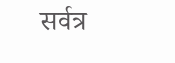सर्वत्र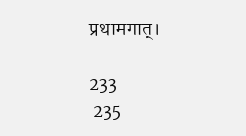प्रथामगात्।

233
 235